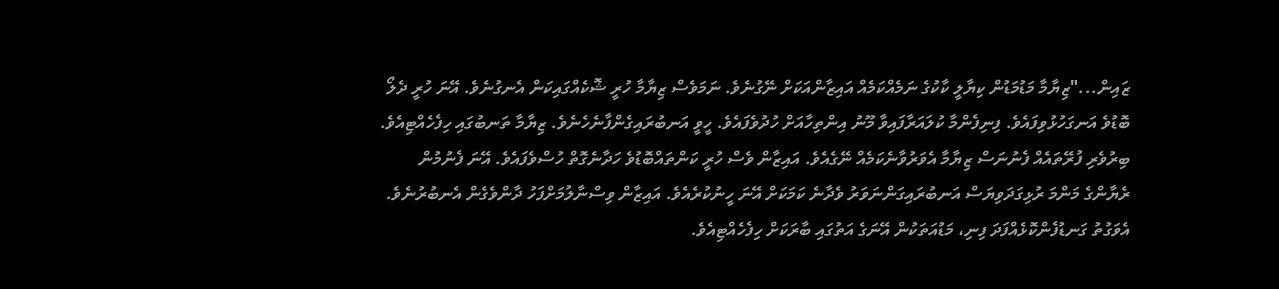ޒައިން..."ޒިޔާމާ މަޑުމަޑުން ކިޔާލީ ކާކުގެ ނަމެއްކަމެއް އައިޒާންއަކަށް ނޭގުނެވެ. ނަމަވެސް ޒިޔާމާ ހުރީ ޝޮކެއްގައިކަން އެނގުނެވެ. އޭނަ ހުރީ ދެލޯ ބޮޑުވެ އަނގަހުޅުވިފައެވެ. ފިނިފެންމާ ކުލައަރާފައިވާ މޫނު އިންތިހާއަށް ހުދުވެފައެވެ. ހީވީ އަނބުރައިގެންފާނެހެނެވެ. ޒިޔާމާ ތަނބުގައި ހިފެހެއްޓިއެވެ. ބިރުވެރި ފުރޭތައެއް ފެނުނަސް ޒިޔާމާ އެވަރުވާނެކަމެއް ނޭގެއެވެ. އައިޒާން ވެސް ހުރީ ކަންތައްބޮޑުވެ ހަދާނެގޮތް ހުސްވެފައެވެ. އޭނަ ފެނުމުން ރެޔާންގެ މަންމަ ރުޅިގަދަވިޔަސް އަނބުރައިގަންނަވަރު ވެދާނެ ކަމަކަށް އޭނަ ހީނުކުރެއެވެ. އައިޒާން ވިސްނާލުމަށްފަހު ދާންވެގެން އެނބުރުނެވެ. އެވަގުތު ގަނޑުފެންކޮޅެއްފަދަ ފިނި، މަޑުއަތަކުން އޭނަގެ އަތުގައި ބާރަކަށް ހިފެހެއްޓިއެވެ.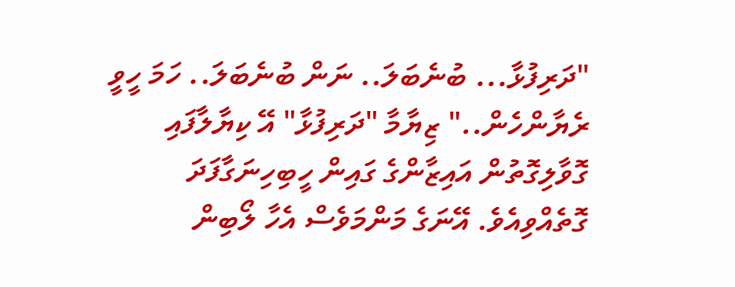"ދަރިފުޅާ... ބުނެބަލަ.. ނަން ބުނެބަލަ.. ހަމަ ހީވީ ރެޔާންހެން.." ޒިޔާމާ "ދަރިފުޅާ" އޭ ކިޔާލާފައި ގޮވާލިގޮތުން އައިޒާންގެ ގައިން ހީބިހިނަގާފަދަ ގޮތެއްވިއެވެ. އޭނަގެ މަންމަވެސް އެހާ ލޯބިން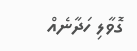ގޮވާލި ހަދާނެއް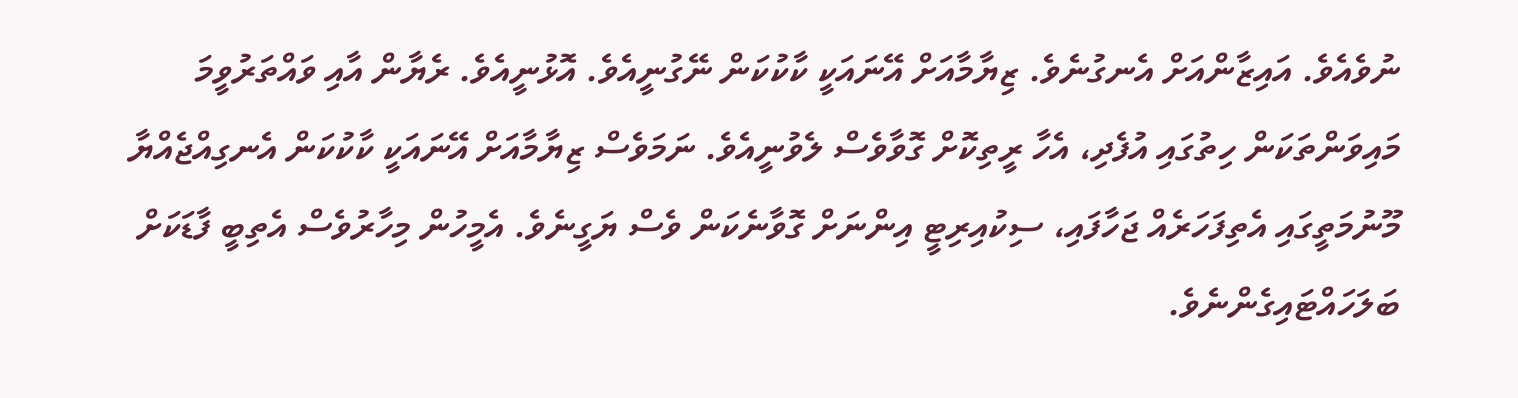ނުވެއެވެ. އައިޒާންއަށް އެނގުނެވެ. ޒިޔާމާއަށް އޭނައަކީ ކާކުކަން ނޭގުނީއެވެ. އޮޅުނީއެވެ. ރެޔާން އާއި ވައްތަރުވީމަ މައިވަންތަކަން ހިތުގައި އުފެދި، އެހާ ރީތިކޮށް ގޮވާވެސް ލެވުނީއެވެ. ނަމަވެސް ޒިޔާމާއަށް އޭނައަކީ ކާކުކަން އެނގިއްޖެއްޔާ މޫނުމަތީގައި އެތިފަހަރެއް ޖަހާފައި، ސިކުއިރިޓީ އިންނަށް ގޮވާނެކަން ވެސް ޔަގީނެވެ. އެމީހުން މިހާރުވެސް އެތިބީ ފާޑަކަށް ބަލަހައްޓައިގެންނެވެ.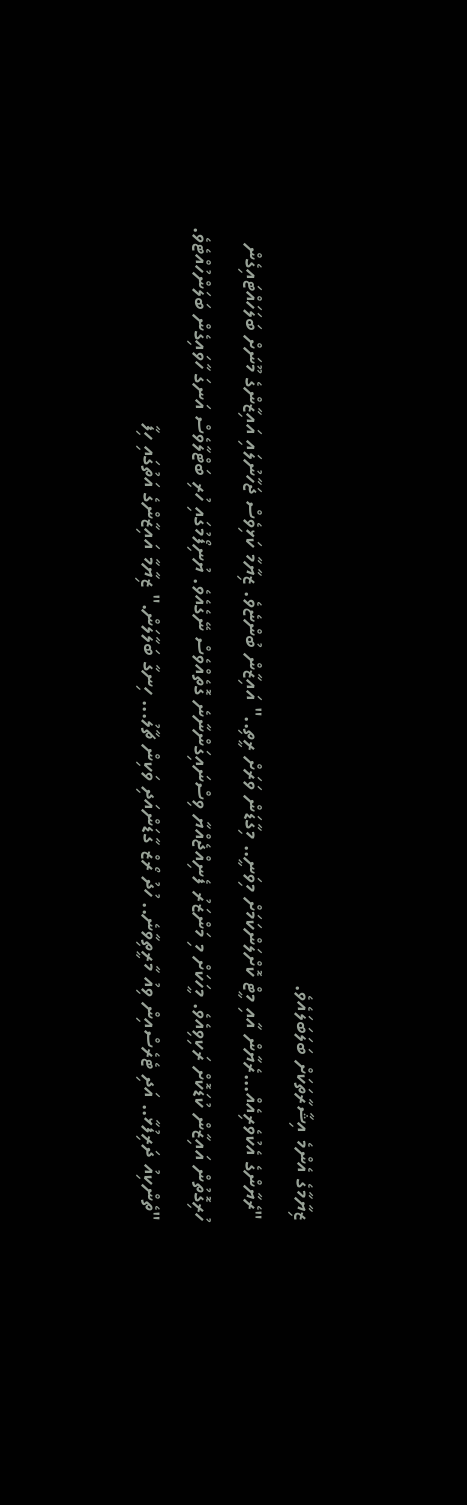ޒިޔާމާގެ އެންމެ އިޝާރާތަކަށް ބަލަބަލައެވެ.
"ރެޔާންގެ އެކުވެރިއެއް...ރެޔާން އާއި މީޓް ކޮށްލަންކަމަށް މިވަނީ.. މިގާޑަން ވަރަށް ރީތި.." އައިޒާން ބުންޏެވެ. ޒިޔާމާ ކަޅިވެސް ޖަހާނުލައި އައިޒާންގެ މޫނަށް ބަލަހައްޓައިގެން ހުރިގޮތުން އައިޒާން ކުޑަކޮށް ރަކިވިއެވެ. މީހަކަށް މި މަންޒަރު ފެނިއްޖެއްޔާ ވިސްނައިގަންނާނެ ގޮތެއްވެސް ނޭގެއެވެ. ޔުނިފޯމުގައި ހުރި ބަޓްލާވެސް އަނގަ ހާވައިގެން ބަލަންހުއްޓެވެ.
"ތެންކިއު ދަރިފުޅާ.. އަދި ޓެރެސްއިން ވިއު މާރީތިވާނެ.. ހުދު ރޯޒް ގާޑަންއަދި ވަކިން ޗާލު... ހިނގާ ބަލާލަން." ޒިޔާމާ އައިޒާންގެ އަތުގައި ހިފާ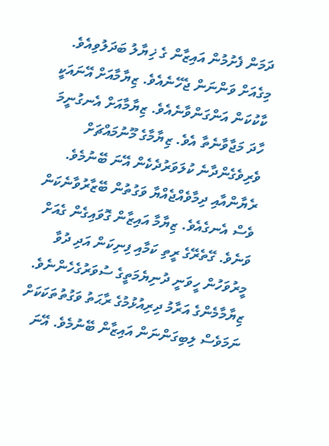ދަމަން ފެށުމުން އައިޒާން ގެ ޚިޔާލު ބަދަލުވިއެވެ. މިގެއަށް ވަންނަން ޖެހޭނެއެވެ. ޒިޔާމާއަށް އޭނައަކީ ކާކުކަން އަންގަންވާނެއެވެ. ޒިޔާމާއަށް އެނގުނީމަ ހާދަ މަޖާވާނެތާ އެވެ. ޒިޔާމާގެ މޫނުމައްޗަށް ވެރިވެގެންދާނެ ކުލަވަރުދެކެން އޭނަ ބޭނުމެވެ. ރެޔާންއާއި ދިމާވެއްޖެއްޔާ ވަގުތުން ބޭޒާރުވާނެކަން ވެސް އެނގެއެވެ. ޒިޔާމާ އައިޒާން ގޮވައިގެން ގެއަށް ވަނެވެ. ގޭތެރޭގެ ރީތި ކަމާއި ފިނިކަން އަދި ދުވާ މީރުވަހުން ހީވަނީ ދުނިޔެމަތީގެ ސުވަރުގެހެންނެވެ. ޒިޔާމާމެންގެ އަރާމު ދިރިއުޅުމުގެ ރާޙަތު ވަގުތުތަކަކަށް ނަމަވެސް ލިބިގަންނަން އައިޒާން ބޭނުމެވެ. އޭނަ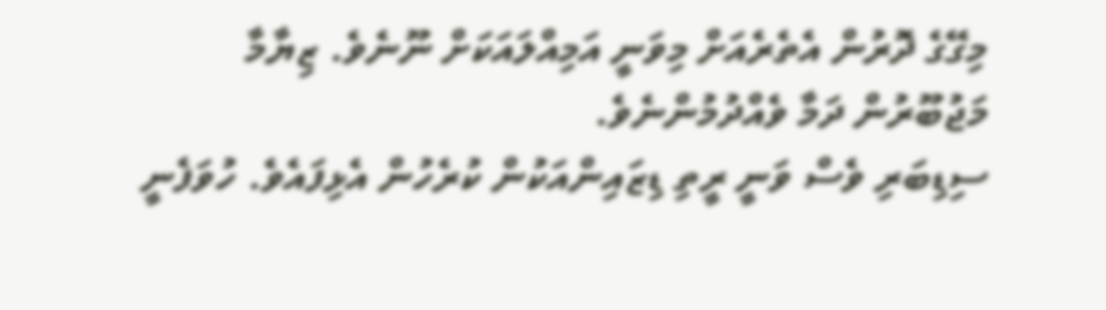މިގޭގެ ދޮރުން އެތެރެއަށް މިވަނީ އަމިއްލައަކަށް ނޫނެވެ. ޒިޔާމާ މަޖުބޫރުން ދަމާ ވެއްދުމުންނެވެ.
ސިޑިބަރި ވެސް ވަނީ ރީތި ޑިޒައިންއަކުން ކުރެހުން އެޅިފައެވެ. ހުވަފެނީ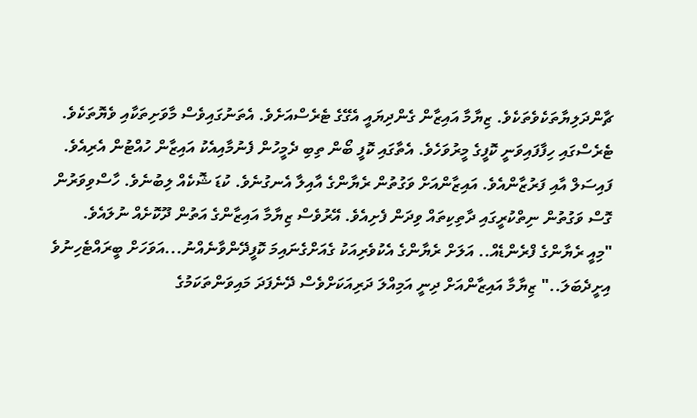ޗާންދަލިޔާތަކެވެތަކެވެ. ޒިޔާމާ އައިޒާން ގެންދިޔައީ އެގޭގެ ޓެރެސްއަށެވެ. އެތަނުގައިވެސް މާވަށިތަކާއި ވެޔޮތަކެވެ. ޓެރެސްގައި ހިފާފައިވަނީ ކޮފީގެ މީރުވަހެވެ. އެތާގައި ކޮފީ ބޯން ތިބި ދެމީހުން ފެނުމާއިއެކު އައިޒާން ހުއްޓުން އެރިއެވެ. ފައިސަލް އާއި ފަރުޒާންއެވެ. އައިޒާންއަށް ވަގުތުން ރެޔާންގެ އާއިލާ އެނގުނެވެ. ކުޑަ ޝޮކެއް ލިބުނެވެ. ހާސްވިވަރުން ގޮސް ވަގުތުން ނިތްކުރީގައި ދާތިކިތައް ވިދަން ފެށިއެވެ. އޭރުވެސް ޒިޔާމާ އައިޒާންގެ އަތުން ދޫކޮށެއް ނުލައެވެ.
"މިއީ ރެޔާންގެ ފްރެންޑެއް.. އަލަށް ރެޔާންގެ އެކުވެރިއަކު ގެއަށްގެނައިމަ ކޮފީދޭންވާނެއްނު...އަވަހަށް ބީރައްޓެހިނުވެ އިށީދެބަލަ.." ޒިޔާމާ އައިޒާންއަށް ދިނީ އަމިއްލަ ދަރިއަކަށްވެސް ދޭނެފަދަ މައިވަންތަކަމުގެ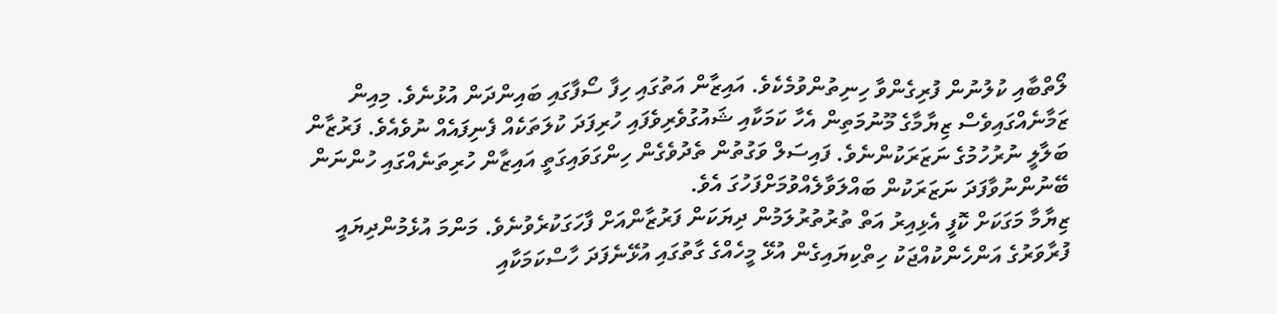ލޯތްބާއި ކުލުނުން ފުރިގެންވާ ހިނިތުންވުމެކެވެ. އައިޒާން އަތުގައި ހިފާ ސޯފާގައި ބައިންދަން އުޅުނެވެ. މިއިން ޒަމާނެއްގައިވެސް ޒިޔާމާގެ މޫނުމަތިން އެހާ ކަމަކާއި ޝައުގުވެރިވެފައި ހުރިފަދަ ކުލަތަކެއް ފެނިފައެއް ނުވެއެވެ. ފަރުޒާން ބަލާލީ ނުރުހުމުގެ ނަޒަރަކުންނެވެ. ފައިސަލް ވަގުތުން ތެދުވެގެން ހިންގަވައިގަތީ އައިޒާން ހުރިތަނެއްގައި ހުންނަން ބޭނުންނުވާފަދަ ނަޒަރަކުން ބައްލަވާލެއްވުމަށްފަހުގަ އެވެ.
ޒިޔާމާ މަގަކަށް ކޮފީ އެޅިއިރު އަތް ތުރުތުރުލަމުން ދިޔަކަން ފަރުޒާންއަށް ފާހަގަކުރެވުނެވެ. މަންމަ އުޅެމުންދިޔައީ ފުރާވަރުގެ އަންހެންކުއްޖަކު ހިތްކިޔައިގެން އުޅޭ މީހެއްގެ ގާތުގައި އުޅޭނެފަދަ ހާސްކަމަކާއި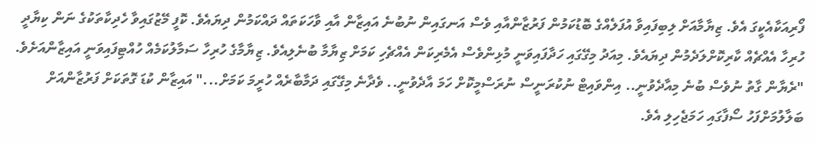ފޯރިއަކާއެކީގަ އެވެ. ޒިޔާމާއަށް ލިބިފައިވާ އުފަލެއްގެ ބޮޑުކަމުން ފަރުޒާންއާއި ވެސް އަނގައިން ނުބުނެ އައިޒާން އާއި ވާހަކަތައް ދައްކަމުން ދިޔައެވެ. ކޮފީ މޭޒުގައިވާ ހެދިކާތަކުގެ ނަން ކިޔާދީ ހުރިހާ އެއްޗެއް ކާރިކޮށްލަދެމުން ދިޔައެވެ. މިއަދު މިގޭގައި ހަދާފައިވަނީ މުޅިންވެސް އެމެރިކަން އެއްޗެހި ކަމަށް ޒިޔާމާ ބުނެލިއެވެ. ޒިޔާމާގެ ހުރިހާ ސަމާލުކަމެއް ހުއްޓިފައިވަނީ އައިޒާންއަށެވެ.
"ރެޔާން ގާތު ނުވެސް ބުނެ މިއާދެވުނީ.. އިންވައިޓް ނުކުރަނީސް ނުރަސްމީކޮށް ހަމަ އާދެވުނީ.. ވެދާނެ މިގޭގައި ދަމާބާރެއް ހުރީމަ ކަމަށް..." އައިޒާން ކުޑަ ގޮތަކަށް ފަރުޒާންއަށް ބަލާލުމަށްފަހު ސޯފާގައި ހަމަޖެހިލި އެވެ.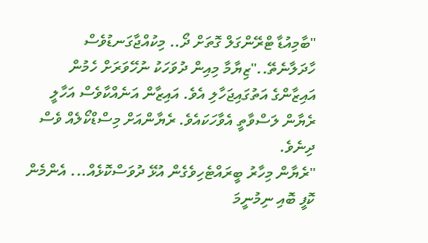"ބާމިއުޑާ ޓްރޭންގަލް ގޮތަށް ދޯ.. މިކުއްޖާގަނޑުވެސް ހާދަލާނެތޭ.."ޒިޔާމާ މިއިން ދުވަހަކު ނުހޭވަރަށް ހެމުން އައިޒާންގެ އަތުގައިޖަހާލި އެވެ. އައިޒާން އަނެއްކާވެސް އަހާލީ ރެޔާން ލަސްވާތީ އެވާހަކައެވެ. ރެޔާންއަށް މިސްޑްކޯލެއް ވެސް ދިނެވެ.
"ރެޔާން މިހާރު ބީރައްޓެހިވެގެން އުޅޭ ދުވަސްކޮޅެއް... އެންމެން ކޮފީ ބޮއި ނިމުނީމަ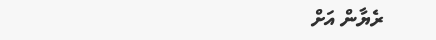ރެޔާން އަށް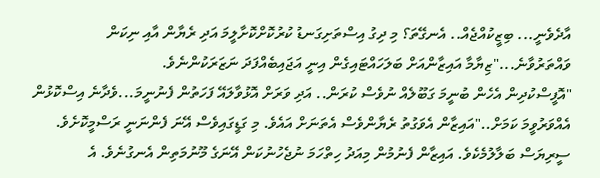އާދެވެނީ... ބިޒީކުއްޖެއް.. އެނގޭތަ؟ މި ދިގު އިސްތަށިގަނޑު ކުރުކޮށްކޮށާލީމަ އަދި ރެޔާން އާއި ނިކަން ވައްތަރުވާނެ..."ޒިޔާމާ އައިޒާންއަށް ބަލަހައްޓައިގެން އިނީ އަޖައިބެއްފަދަ ނަޒަރަކުންނެވެ.
"އޮފީސްކުދިން އެހެން ބުނީމަ ގަބޫލެއް ނުވެސް ކުރަން.. އަދި ވަރަށް އޮޅުވާލައޭ ފަހަތުން ފެނުނީމަ...ވެދާނެ އިސްކޮޅުން އެއްވަރުވީމަ ކަމަށް.."އައިޒާން އެވަގުތު ރެޔާންވެސް އެތަނަށް އައެވެ. މި ގަޑީގައިވެސް އޭނަ ފެންނަނީ ރަސްމީކޮށެވެ. ސީރިޔަސް ބަލާލުމެކެވެ. އައިޒާން ފެނުމުން މިއަދު ހިތްހަމަ ނުޖެހުނުކަން އޭނަގެ މޫނުމަތިން އެނގުނެވެ. އެ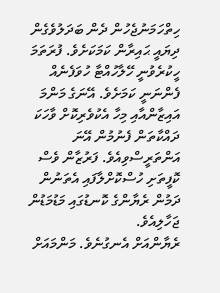ހިތްހަމަނުޖެހުން ދެން ބަދަލުވެގެން ދިޔައީ ޙައިރާން ކަމަކަށެވެ. ފުރަތަމަ ހީކުރެވުނީ ހޭލާހުއްޓާ ހުވަފެނެއް ފެންނަނީ ކަމަށެވެ. އޭނަގެ މަންމަ އައިޒާންއާއި މިހާ އެކުވެރިކޮށް ވާހަކަ ދައްކާތަން ފެނުމުން އޭނަ އަންތަރީސްވިއެވެ. ފަރުޒާން ވެސް ކޮފީތަށި ހުސްކޮށްލާފައި އެތަނުން ދަމުން ރެޔާންގެ ކޮނޑުގައި މަޑުމަޑުން ޖަހާލިއެވެ.
ރެޔާންއަށް އެނގުނެވެ. މަންމައަށް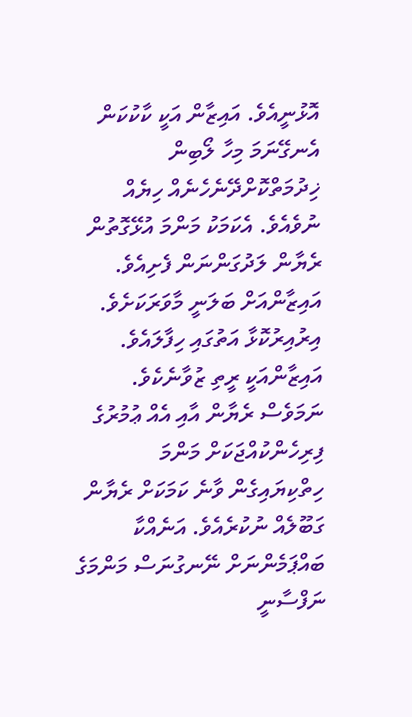އޮޅުނީއެވެ. އައިޒާން އަކީ ކާކުކަން އެނގޭނަމަ މިހާ ލޯބިން ޚިދުމަތްކޮށްދޭނެހެނެއް ހިޔެއް ނުވެއެވެ. އެކަމަކު މަންމަ އުޅޭގޮތުން ރެޔާން ލަދުގަންނަން ފެށިއެވެ. އައިޒާންއަށް ބަލަނީ މާވަރަކަށެވެ. އިރުއިރުކޮޅާ އަތުގައި ހިފާލައެވެ. އައިޒާންއަކީ ރީތި ޒުވާނެކެވެ. ނަމަވެސް ރެޔާން އާއި އެއް ޢުމުރުގެ ފިރިހެންކުއްޖަކަށް މަންމަ ހިތްކިޔައިގެން ވާނެ ކަމަކަށް ރެޔާން ގަބޫލެއް ނުކުރެއެވެ. އަނެއްކާ ބައްޕަމެންނަށް ނޭނގުނަސް މަންމަގެ ނަފްސާނީ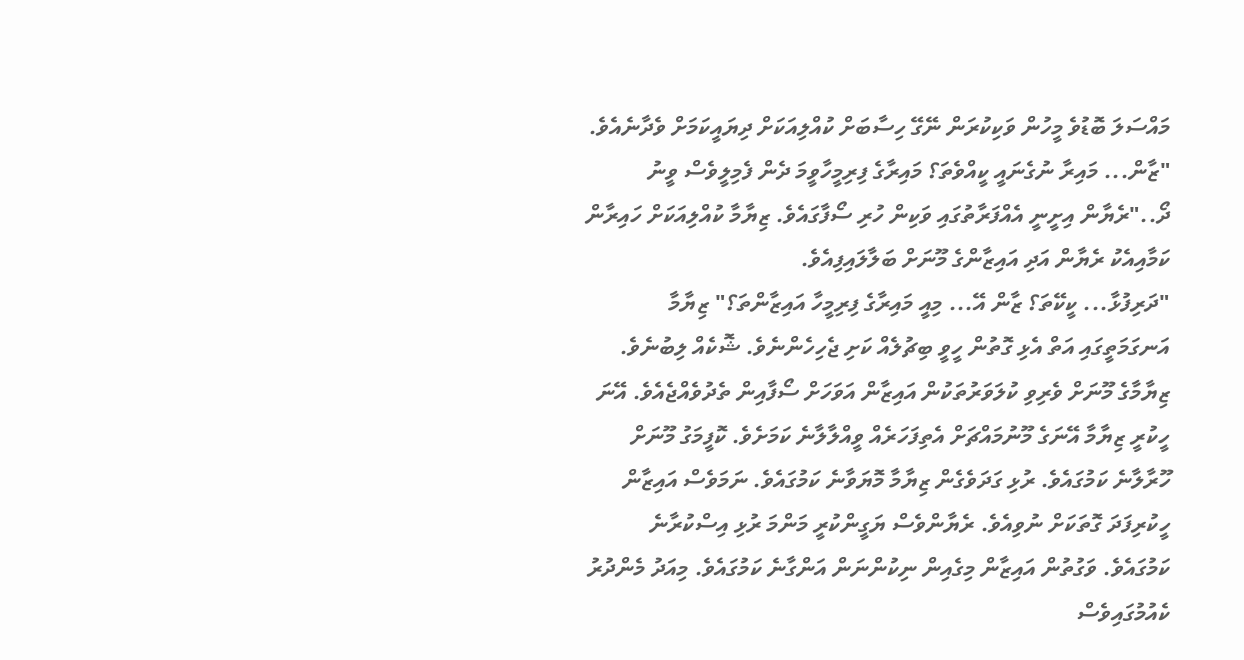މައްސަލަ ބޮޑުވެ މީހުން ވަކިކުރަން ނޭގޭ ހިސާބަށް ކުއްލިއަކަށް ދިޔައީކަމަށް ވެދާނެއެވެ.
"ޒާން... މައިރާ ނުގެނައީ ކީއްވެތަ؟ މައިރާގެ ފިރިމީހާވީމަ ދެން ފެމިލީވެސް ވީނު ދޯ.."ރެޔާން އިށީނީ އެއްފަރާތުގައި ވަކިން ހުރި ސޯފާގައެވެ. ޒިޔާމާ ކުއްލިއަކަށް ހައިރާން ކަމާއިއެކު ރެޔާން އަދި އައިޒާންގެ މޫނަށް ބަލާލައިފިއެވެ.
"ދަރިފުޅާ... ކީކޭތަ؟ ޒާން އޭ... މިއީ މައިރާގެ ފިރިމީހާ އައިޒާންތަ؟" ޒިޔާމާ އަނގަމަތީގައި އަތް އެޅި ގޮތުން ހީވީ ބިޗުލެއް ކަށި ޖެހިހެންނެވެ. ޝޮކެއް ލިބުނެވެ. ޒިޔާމާގެ މޫނަށް ވެރިވި ކުލަވަރުތަކުން އައިޒާން އަވަހަށް ސޯފާއިން ތެދުވެއްޖެއެވެ. އޭނަ ހީކުރީ ޒިޔާމާ އޭނަގެ މޫނުމައްޗަށް އެތިފަހަރެއް ވީއްލާލާނެ ކަމަށެވެ. ކޮފީމަގު މޫނަށް ހޫރާލާނެ ކަމުގައެވެ. ރުޅި ގަދަވެގެން ޒިޔާމާ މޮޔަވާނެ ކަމުގައެވެ. ނަމަވެސް އައިޒާން ހީކުރިފަދަ ގޮތަކަށް ނުވިއެވެ. ރެޔާންވެސް ޔަގީންކުރީ މަންމަ ރުޅި އިސްކުރާނެ ކަމުގައެވެ. ވަގުތުން އައިޒާން މިގެއިން ނިކުންނަން އަންގާނެ ކަމުގައެވެ. މިއަދު މެންދުރު ކެއުމުގައިވެސް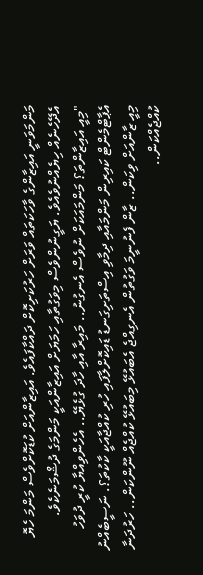މަންމަވަނީ އައިޒާންގެ ވާހަކަތައް ވަރަށް ހަރުކަށިކޮށް ދައްކާފައެވެ. އައިޒާންއަށް ކުޑަކޮށްވެސް މަންމަ ހެޔޮ އެދޭހެނެއް ހިޔެއްނުވެއެވެ. ޔަގީނުންވެސް މިވަގުތާއި ހަމަޔަށް އައިޒާންއަކީ މަންމަގެ ދުޝްމަނެކެވެ.
"މިއީ އައިޒާންތަ؟ މަންމައަކަށް ނުވެސް އެނގުނު.. މައިރާ އާއި ހާދަ ގުޅެޔޭ.. އެހެންވިއްޔާ ކުރީ ދުވަހު އެޕާޓްމެންޓް ކައިރިން މަންމައާއި ދިމާވި އިސްތަށިގަނޑު ޑައިކޮށްލާފައި ހުރި ކުއްޖާއަކީ ކާކުތަ؟. ނަސީބެއްނު މިއީ ޒާންއަށް ވިކަން.. ޒާން ފެނުނީމަ ވަގުތުން އެނގިއްޖެ އެބައުޅޭ މިބައުޅޭ ކުއްޖެއް ނޫންކަން.. ހަރުދަނާ ކުއްޖެއްކަން..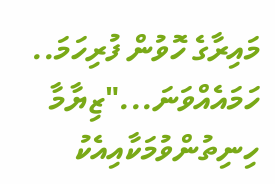މައިރާގެ ހޮވުން ފުރިހަމަ.. ހަމައެއްވަނަ..."ޒިޔާމާ ހިނިތުންވުމަކާއިއެކު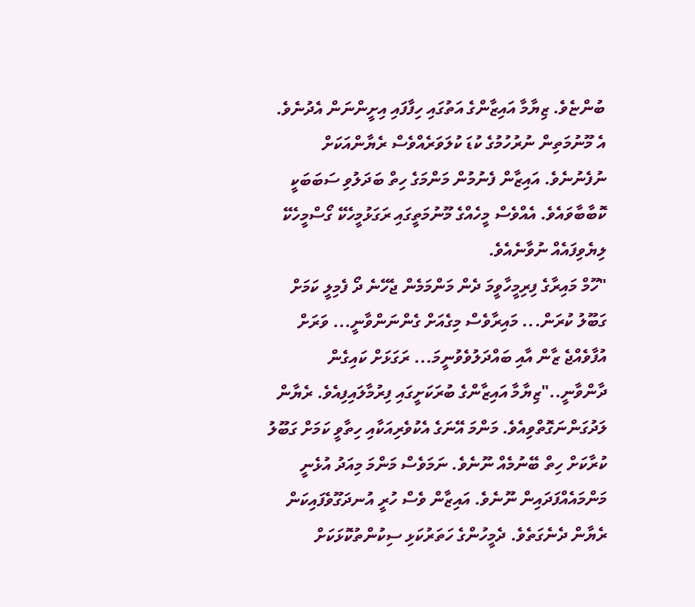ބުންޏެވެ. ޒިޔާމާ އައިޒާންގެ އަތުގައި ހިފާފައި އިށީންނަން އެދުނެވެ. އެ މޫނުމަތިން ނުރުހުމުގެ ކުޑަ ކުލަވަރެއްވެސް ރެޔާންއަކަށް ނުފެނުނެވެ. އައިޒާން ފެނުމުން މަންމަގެ ހިތް ބަދަލުވި ސަބަބަކީ ކޮބާބާވައެވެ. އެއްވެސް މީހެއްގެ މޫނުމަތީގައި ރަގަޅުމީހެކޭ ގޯސްމީހެކޭ ލިޔެވިފައެއް ނުވާނެއެވެ.
"ހޫމް މައިރާގެ ފިރިމީހާވީމަ ދެން މަންމަމެން ޖެހޭނެ ދޯ ފެމިލީ ކަމަށް ގަބޫލު ކުރަން... މައިރާވެސް މިގެއަށް ގެންނަންވާނީ... ވަރަށް އުފާވެއްޖެ ޒާން އާއި ބައްދަލުވެވުނީމަ... ރަގަޅަށް ކައިގެން ދާންވާނީ.."ޒިޔާމާ އައިޒާންގެ ބުރަކަށީގައި ފިރުމާލައިފިއެވެ. ރެޔާން ލަދުގަންނަގޮތްވިއެވެ. މަންމަ އޭނަގެ އެކުވެރިއަކާއި ހިތާވީ ކަމަށް ގަބޫލު ކުރާކަށް ހިތް ބޭނުމެއް ނޫނެވެ. ނަމަވެސް މަންމަ މިއަދު އުޅެނީ މަންމައެއްފަދައިން ނޫނެވެ. އައިޒާން ވެސް ހުރީ އުނދަގޫވެފައިކަން ރެޔާން ދެނެގަތެވެ. ދެމީހުންގެ ހަތަރުކަޅި ސިކުންތުކޮޅަކަށް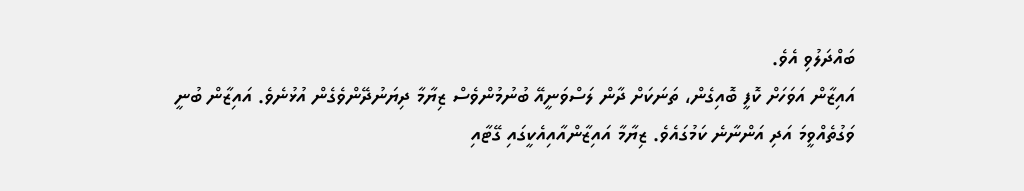ބައްދަލުވި އެވެ.
އައިޒާން އަވަހަށް ކޮފީ ބޮއިގެން، ތަނަކަށް ދާން ލަސްވަނީއޭ ބުނުމުންވެސް ޒިޔާމާ ދިޔަނުދޭންވެގެން އުޅުނެވެ. އައިޒާން ބުނީ ވަގުތެއްވީމަ އަދި އަންނާނެ ކަމުގައެވެ. ޒިޔާމާ އައިޒާންއާއިއެކީގައި ގޭޓާއި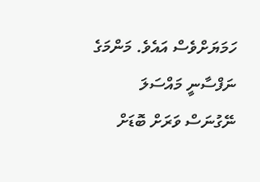ހަމަޔަށްވެސް އައެވެ. މަންމަގެ ނަފްސާނީ މައްސަލަ ނޭގުނަސް ވަރަށް ބޮޑަށް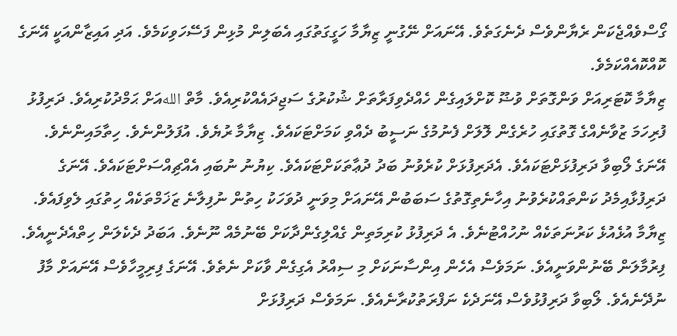ގޯސްވެއްޖެކަން ރެޔާންވެސް ދެނެގަތެވެ. އޭނައަށް ނޭގުނީ ޒިޔާމާ ހަގީގަތުގައި އެބަލިން މުޅިން ފަސޭހަވިކަމެވެ. އަދި އައިޒާންއަކީ އޭނަގެ ކޮއްކޮއެއްކަމެވެ.
ޒިޔާމާ ކޮޓަރިއަށް ވަންގޮތަށް ވުޟޫ ކޮށްލައިގެން ހެއްދެވިފަރާތަށް ޝުކުރުގެ ސަޖިދައެއްކުރިއެވެ. މާތް اللهއަށް ޙަމްދުކުރިއެވެ. ދަރިފުޅު ފުރިހަމަ ޒުވާނެއްގެ ގޮތުގައި ހުރެގެން ލޮލަށް ފެނުމުގެ ނަސީބު ދެއްވި ކަމަށްޓަކައެވެ. ޒިޔާމާ ރުޔެވެ. އުފަލުންނެވެ. ހިތާމައިންނެވެ. އޭނަގެ ލޯބިވާ ދަރިފުޅަށްޓަކައެވެ. އެދަރިފުޅަށް ކުރެވުނު ބަދު ދުޢާތަކަށްޓަކައެވެ. ކިޔުނު ނުބައި އެއްޗިއްސަށްޓަކައެވެ. އޭނަގެ ދަރިފުޅާއިމެދު ކަންތައްކުރެވުނު އިހާނެތިގޮތުގެ ސަބަބުން އޭނައަށް މިވަނީ ދުވަހަކު ހިތުން ނުފިލާނެ ޒަޚަމްތަކެއް ހިތުގައި ލެވިފައެވެ. ޒިޔާމާ އުޅެއުޅެ ކަރުނަތަކެއް ނުހުއްޓުނެވެ. އެ ދަރިފުޅު ކުރިމަތިން ގެއްލިގެންދާކަށް ބޭނުމެއް ނޫނެވެ. އަބަދު ދެކެލަން ހިތްއެދެނީއެވެ. ފިރުމާލަން ބޭނުންވަނީއެވެ. ނަމަވެސް އެހެން އިންސާނަކަށް މި ސިއްރު އެގިގެން ވާކަށް ނެތެވެ. އޭނަގެ ފިރިމީހާވެސް އޭނައަށް މާފު ނުދޭނެއެވެ. ލޯބިވާ ދަރިފުޅުވެސް އޭނަދެކެ ނަފްރަތުކުރާނެއެވެ. ނަމަވެސް ދަރިފުޅަށް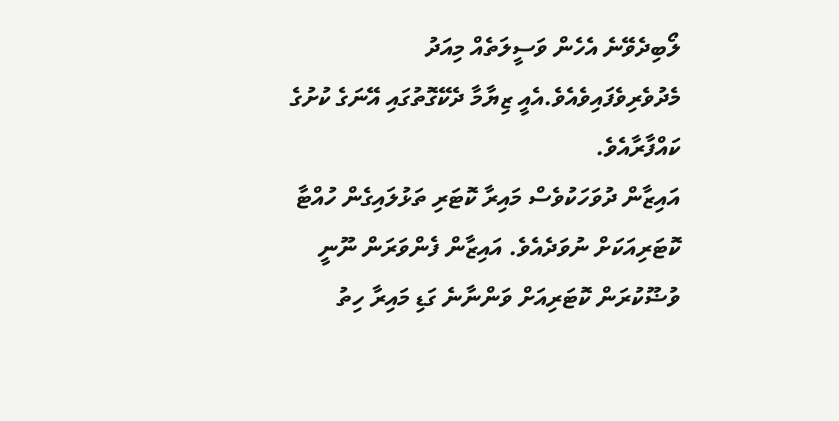ލޯބިދެވޭނެ އެހެން ވަސީލަތެއް މިއަދު މެދުވެރިވެފައިވެއެވެ.އެއީ ޒިޔާމާ ދެކޭގޮތުގައި އޭނަގެ ކުށުގެ ކައްފާރާއެވެ.
އައިޒާން ދުވަހަކުވެސް މައިރާ ކޮޓަރި ތަޅުލައިގެން ހުއްޓާ ކޮޓަރިއަކަށް ނުވަދެއެވެ. އައިޒާން ފެންވަރަން ނޫނީ ވުޟޫކުރަން ކޮޓަރިއަށް ވަންނާނެ ގަޑި މައިރާ ހިތު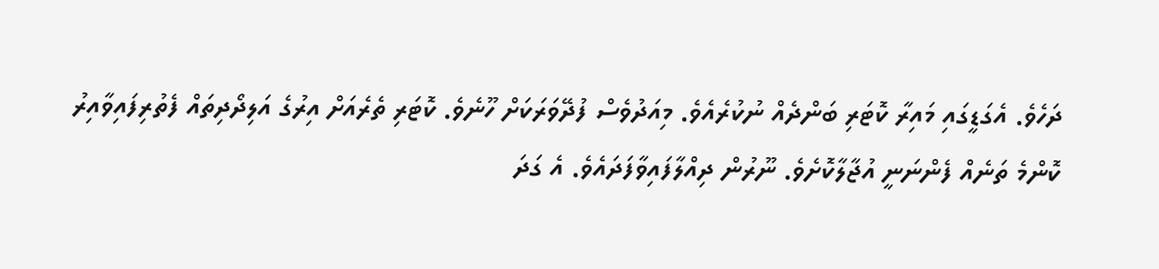ދަހެވެ. އެގަޑީގައި މައިރާ ކޮޓަރި ބަންދެއް ނުކުރެއެވެ. މިއަދުވެސް ފުދޭވަރަކަށް ހޫނެވެ. ކޮޓަރި ތެރެއަށް އިރުގެ އަލިދޯދިތައް ފެތުރިފައިވާއިރު ކޮންމެ ތަނެއް ފެންނަނީ އުޖާލާކޮށެވެ. ނޫރުން ދިއްލާފައިވާފަދައެވެ. އެ ގަދަ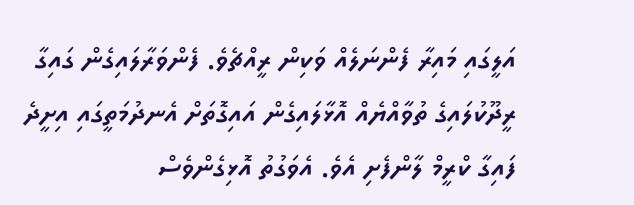އަލީގައި މައިރާ ފެންނަލެއް ވަކިން ރީއްޗެވެ. ފެންވަރާލައިގެން ގައިގާ ރީދޫކުލައިގެ ތުވާއްޔެއް އޮޅާލައިގެން އައިގޮތަށް އެނދުމަތީގައި އިށީދެ ފައިގާ ކްރީމް ލާންފެށި އެވެ. އެވަގުތު އޮޅިގެންވެސް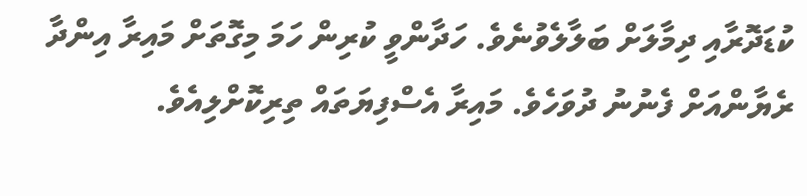ކުޑަދޮރާއި ދިމާލަށް ބަލާލެވުނެވެ. ހަދާންވީ ކުރިން ހަމަ މިގޮތަށް މައިރާ އިންދާ ރެޔާންއަށް ފެނުނު ދުވަހެވެ. މައިރާ އެސްފިޔަތައް ތިރިކޮށްލިއެވެ.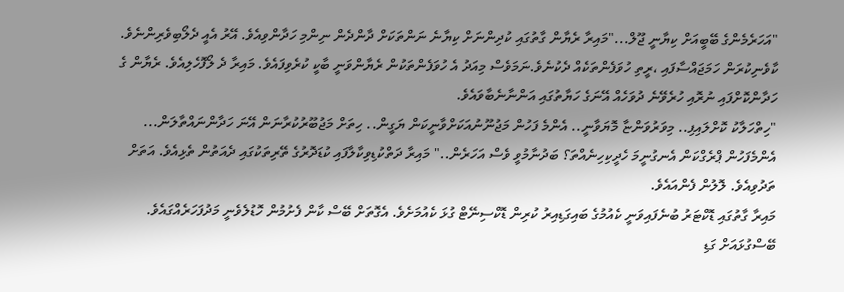"އަހަރެމެންގެ ބޭބީއަށް ކިޔާނީ ޖޫލް..."މައިރާ ރެޔާން ގާތުގައި ކުދިންނަށް ކިޔާނެ ނަންތަކަށް ދާންދެން ނިންމި ހަދާންވިއެވެ. އޭރު އެއީ ދެލޯބިވެރިންނެވެ. ކާވެނިކުރަން ހަމަޖައްސާފައި ،ރީތި ހުވަފެންތަކެއް ދެކުނެވެ.ނަމަވެސް މިއަދު އެ ހުވަފެންތަކުން ރެޔާންވަނީ ބާކީ ކުރެވިފައެވެ. މައިރާ ދެ ލޯފޮހެލިއެވެ. ރެޔާން ގެ ހަދާންކޮށްފައި ނުރޮއި ހުރެވޭނެ ދުވަހެއް އޭނަގެ ހަޔާތުގައި އަންނާނެބާވައެވެ.
"ހިތްހަލާކު ކޮށްލައިފި.. މިވަރުވަންޏާ މޮޔަވާނީ.. އެންމެ ފަހުން މަޖުނޫނުއަކަށްވާނީކަން ޔަގީން.. ހިތަށް މަޖުބޫރުކުރާނަން އޭނަ ހަދާންނައްތާލަން... އެންމެފަހުން ޕްރެގްކަން އެނގުނީމަ ހެދީކިހިނެއްތަ؟ ބަދުނާމުވީ ވެސް އަހަރެން.." މައިރާ ދަތްކުޑިވިކާލާފައި ކުޑަދޮރުގެ ތޭރިތަކުގައި ދެއަތުން ތެޅިއެވެ. އަތަށް ތަދުވިއެވެ. ލޮލުން ފެންއައެވެ.
މައިރާ ގާތުގައި ޑޮކްޓަރު ބުނެފައިވަނީ ކެއުމުގެ ބައިގަޑިއިރު ކުރިން ޑޮކްސިނޭޓް ގުޅަ ކެއުމަށެވެ. އެގޮތަށް ބޭސް ކާން ފެށުމުން ހޮޑުލެވެނީ މަދުފަހަރެއްގައެވެ. ބޭސްގުޅައަށް ގަޑި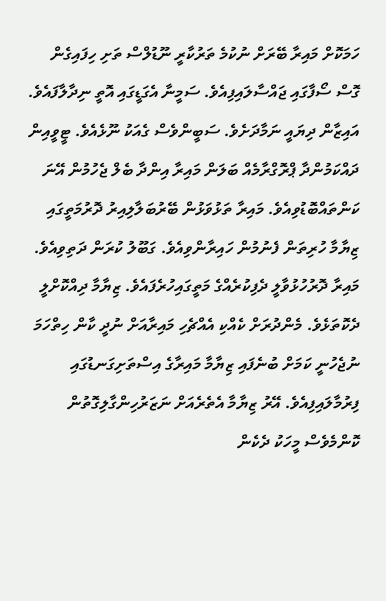ހަމަކޮށް މައިރާ ބޭރަށް ނުކުމެ ތަރުކާރީ ނޫޑުލްސް ތަށި ހިފައިގެން ގޮސް ސޯފާގައި ޖައްސާލައިފިއެވެ. ސަމީނާ އެގަޑީގައި އޮތީ ނިދާލާފައެވެ. އައިޒާން ދިޔައީ ނަމާދަށެވެ. ސަބީންވެސް ގެއަކު ނޫޅެއެވެ. ޓީވީއިން ދައްކަމުންދާ ޕްރޮގްރާމެއް ބަލަން މައިރާ އިންދާ ބެލް ޖެހުމުން އޭނަ ކަންތައްބޮޑުވިއެވެ. މައިރާ ތަޅުވަޅުން ބޭރުބަލާލިއިރު ދޮރުމަތީގައި ޒިޔާމާ ހުރިތަން ފެނުމުން ހައިރާންވިއެވެ. ގަބޫލު ކުރަން ދަތިވިއެވެ. މައިރާ ދޮރުހުޅުވާލީ ދެފިކުރެއްގެ މަތީގައިހުރެފައެވެ. ޒިޔާމާ ދިއްކޮށްލީ ދެކޮތަޅެވެ. މެންދުރަށް ކެއްކި އެއްޗެހި މައިރާއަށް ނުދީ ކާން ހިތްހަމަ ނުޖެހުނީ ކަމަށް ބުނެފައި ޒިޔާމާ މައިރާގެ އިސްތަށިގަނޑުގައި ފިރުމާލައިފިއެވެ. އޭރު ޒިޔާމާ އެތެރެއަށް ނަޒަރުހިންގާލިގޮތުން ކޮންމެވެސް މީހަކު ދެކެން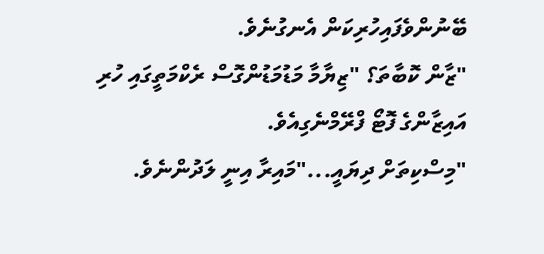ބޭނުންވެފައިހުރިކަން އެނގުނެވެ.
"ޒާން ކޮބާތަ؟ "ޒިޔާމާ މަޑުމަޑުންގޮސް ރެކްމަތީގައި ހުރި އައިޒާންގެ ފޮޓޯ ފްރޭމްނެގިއެވެ.
"މިސްކިތަށް ދިޔައީ..."މައިރާ އިނީ ލަދުންނެވެ.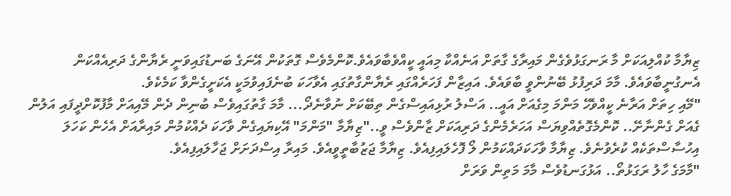ޒިޔާމާ ކުއްލިއަކަށް މާ ރަނގަޅުވެގެން މައިރާގެ ގާތަށް އަނެއްކާ މިއައީ ކީއްވެބާވައެވެ.ކޮންމެވެސް ގޮތަކުން އޭނަގެ ބަނޑުގައިވަނީ ރެޔާންގެ ދަރިއެއްކަން އެނގުނީބާވައެވެ. މާމަ ދަރިފުޅު ބޭނުންވީ ބާވައެވެ. އައިޒާން ފަހަރެއްގައި ރެޔާންގާތުގައި އެވާހަކަ ބުނެފައިވުމަކީ އެކަށީގެންވާ ކަމެކެވެ.
"މޭއި ހިތަށް އަރާނެ ކީއްވެހޭ މަންމަ މިގެއަށް އައީ.. އަސްލު ރުޅިއައިސްގެން ތިބޭކަށް ނުވާނެދޯ... މާމަ ގާތުގައިވެސް ބުނިން ދެން މޭއިއަށް މާފުކޮށްދީފައި އަލުން ގެއަށް ގެންނާށޭ.. ކޮންމެގޮތެއްވިޔަސް އަހަރެމެންގެ ދަރިއަކަށް ޒާންވެސް ވީ.."ޒިޔާމާ "މަންމަ" އޭކިޔައިގެން ވާހަކަ ދެއްކުމުން މައިރާއަށް އެހެން ކަހަލަ އިހުސާސްތަކެއް ކުރެވުނެވެ. ޒިޔާމާ ވާހަކަދައްކަމުން ލޯ ފޮހެލައިފިއެވެ. ޒިޔާމާ ޖަޒުބާތީވީއެވެ. މައިރާ އިސްދަށަށް ޖަހާލައިފިއެވެ.
"މާމަގެ ހާލު ރަގަޅުތޯ.. އަޅުގަނޑުވެސް މާމަ މަތިން ވަރަށް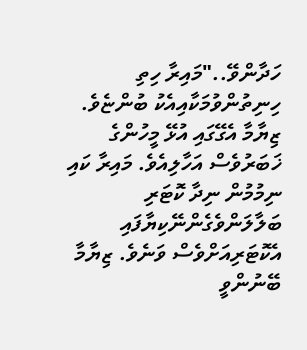ހަދާންވޭ.."މައިރާ ހިތި ހިނިތުންވުމަކާއިއެކު ބުންޏެވެ. ޒިޔާމާ އެގޭގައި އުޅޭ މީހުންގެ ޚަބަރުވެސް އަހާލިއެވެ. މައިރާ ކައި ނިމުމުން ނިދާ ކޮޓަރި ބަލާލަންވެގެންނޭކިޔާފައި އެކޮޓަރިއަށްވެސް ވަނެވެ. ޒިޔާމާ ބޭނުންވީ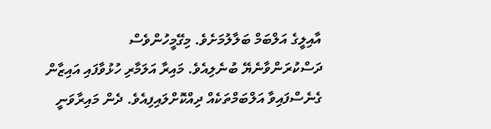އާއިލީގެ އަލްބަމް ބަލާލުމަށެވެ. މިގޭމީހުންވެސް ދަސްކުރަންވާނެޔޭ ބުނެލިއެވެ. މައިރާ އަލަމާރި ހުޅުވާފައި އައިޒާން ގެނެސްފައިވާ އަލްބަމްތަކެއް ދިއްކޮށްލައިފިއެވެ. ދެން މައިރާވަނީ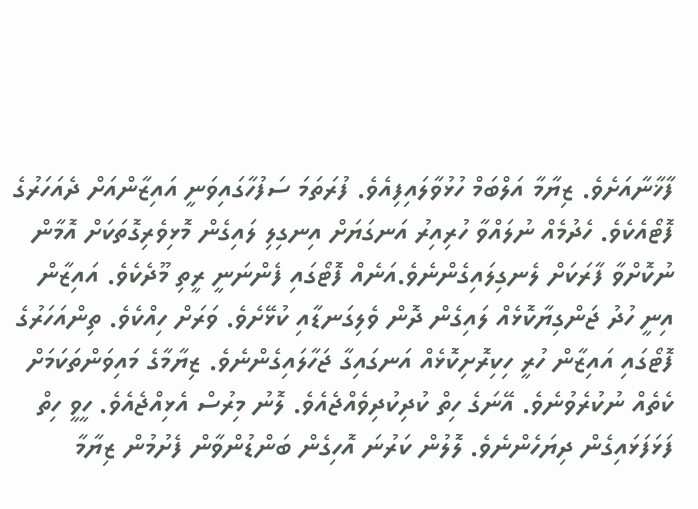ފާޚާނާއަށެވެ. ޒިޔާމާ އަލްބަމް ހުޅުވާލައިފިއެވެ. ފުރަތަމަ ސަފުހާގައިވަނީ އައިޒާންއަށް ދެއަހަރުގެ ފޮޓޯއެކެވެ. ހެދުމެއް ނުލައްވާ ހުރިއިރު އަނގަޔަށް އިނގިލި ލައިގެން މޮޅިވެރިގޮތަކަށް އޮމާން ނުކޮށްވާ ފާރަކަށް ލެނގިލައިގެންނެވެ.އަނެއް ފޮޓޯގައި ފެންނަނީ ރީތި މޫދެކެވެ. އައިޒާން އިނީ ހުދު ޖަންގިޔާކޮޅެއް ލައިގެން ދޮން ވެލިގަނޑާއި ކުޅޭށެވެ. ވަރަށް ހިއްކެވެ. ތިންއަހަރުގެ ފޮޓޯގައި އައިޒާން ހުރީ ހިކިރޮށިކޮޅެއް އަނގައިގާ ޖަހާލައިގެންނެވެ. ޒިޔާމާގެ މައިވަންތަކަމަށް ކެތެއް ނުކުރެވުނެވެ. އޭނަގެ ހިތް ކުދިކުދިވެއްޖެއެވެ. ލޮނު މިރުސް އެޅިއްޖެއެވެ. ހީވީ ހިތް ފަޅަފަޅައިގެން ދިޔަހެންނެވެ. ލޮލުން ކަރުނަ އޮހިގެން ބަންޑުންވާން ފެށުމުން ޒިޔާމާ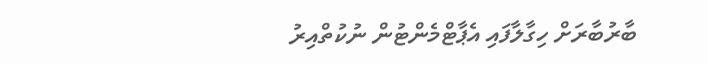ބާރުބާރަށް ހިގާލާފައި އެޕާޓްމެންޓުން ނުކުތްއިރު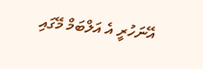އޭނަހުރީ އެ އަލްބަމް މޭގައި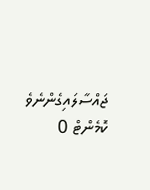ޖައްސާލައިގެންނެވެ
ކޮމެންޓް 0